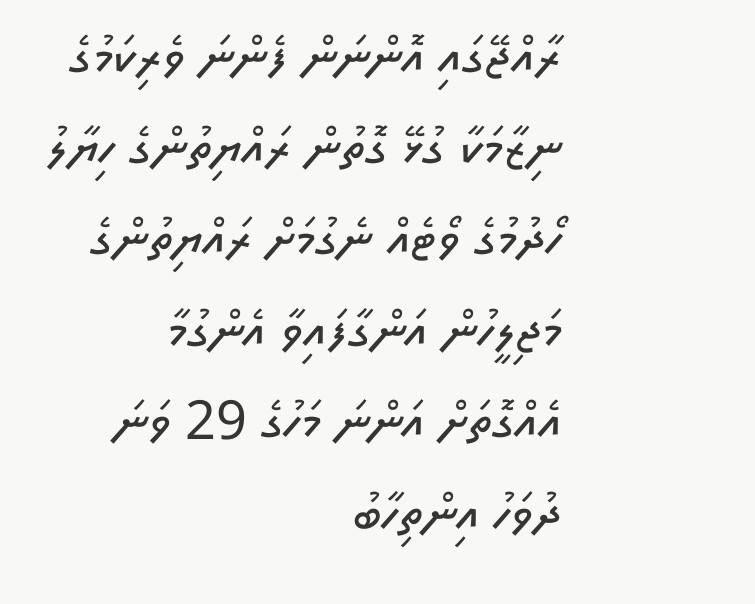ރާއްޖޭގައި އޮންނަން ފެންނަ ވެރިކަމުގެ ނިޒާމަކާ ގުޅޭ ގޮތުން ރައްޔިތުންގެ ހިޔާލު ހޯދުމުގެ ވޯޓެއް ނެގުމަށް ރައްޔިތުންގެ މަޖިލީހުން އަންގާފައިވާ އެންގުމާ އެއްގޮތަށް އަންނަ މަހުގެ 29 ވަނަ ދުވަހު އިންތިހާބު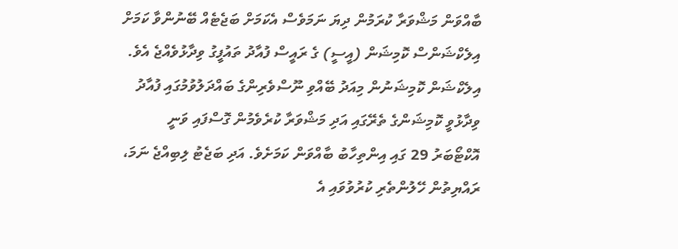ބާއްވަން މަޝްވަރާ ކުރަމުން ދިޔަ ނަމަވެސް އެކަމަށް ބަޖެޓެއް ބޭނުންވާ ކަމަށް އިލެކްޝަންސް ކޮމިޝަން (އީސީ) ގެ ރައީސް ފުއާދު ތައުފީގު ވިދާޅުވެއްޖެ އެވެ.
އިލެކްޝަން ކޮމިޝަނުން މިއަދު ބޭއްވި ނޫސްވެރިންގެ ބައްދަލުވުމުގައި ފުއާދު ވިދާޅުވީ ކޮމިޝަންގެ ތެރޭގައި އަދި މަޝްވަރާ ކުރެވެމުން ގޮސްފައި ވަނީ އޮކްޓޯބަރު 29 ގައި އިންތިހާބު ބާއްވަން ކަމަށެވެ. އަދި ބަޖެޓު ލިބިއްޖެ ނަމަ، ރައްޔިތުން ހޭލުންތެރި ކުރުވުވައި އެ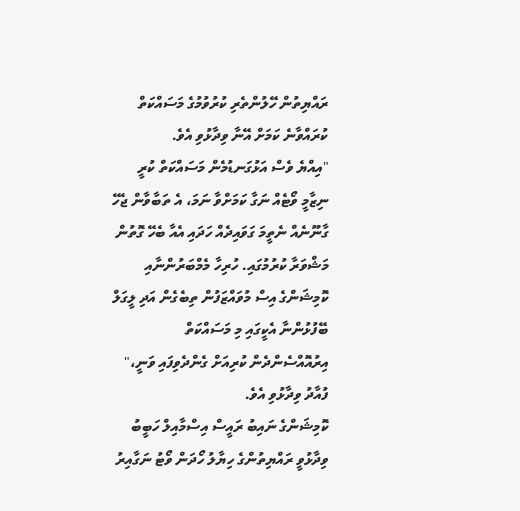ރައްޔިތުން ހޭލުންތެރި ކުރުވުމުގެ މަސައްކަތް ކުރައްވާނެ ކަމަށް އޭނާ ވިދާޅުވި އެވެ.
"އިއްޔެ ވެސް އަޅުގަނޑުމެން މަސައްކަތް ކުރީ ނިޒާމީ ވޯޓެއް ނަގާ ކަމަށްވާ ނަމަ، އެ ތަބާވާން ޖެހޭ ގާނޫނެއް ނެތީމަ ގަވައިދެއް ހަދައި އެއާ ބެހޭ ގޮތުން މަޝްވަރާ ކުރުމުގައި. ހުރިހާ މެމްބަރުންނާއި ކޮމިޝަންގެ އިސް މުވައްޒަފުން ތިބެގެން އަދި ލީގަލް ބޭފުޅުންނާ އެކީގައި މި މަސައްކަތް އިރުއޮއްސެންދެން ކުރިއަށް ގެންދެވިފައި ވަނީ،" ފުއާދު ވިދާޅުވި އެވެ.
ކޮމިޝަންގެ ނައިބު ރައީސް އިސްމާއިލް ހަބީބު ވިދާޅުވީ ރައްޔިތުންގެ ހިޔާލު ހޯދަން ވޯޓު ނަގާއިރު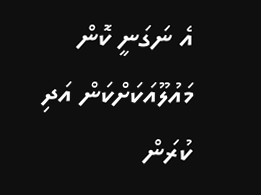އެ ނަގަނީ ކޮން މައުލޫއަކަށްކަން އަދި ކުރަން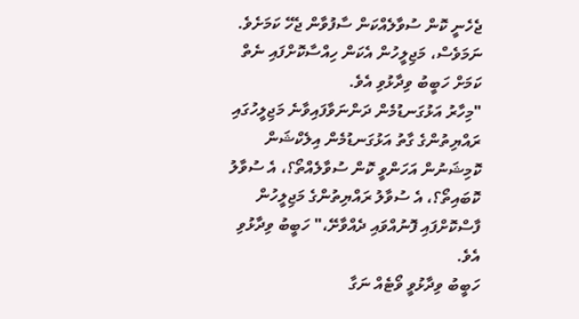ޖެހެނީ ކޮން ސުވާލެއްކަން ސާފުވާން ޖެހޭ ކަމަށެވެ. ނަމަވެސް، މަޖިލީހުން އެކަން ހިއްސާކޮށްފައި ނެތް ކަމަށް ހަބީބު ވިދާޅުވި އެވެ.
"މިހާރު އަޅުގަނޑުމެން ދަންނަވާފައިވާނެ މަޖިލީހުގައި ރައްޔިތުންގެ ގާތު އަޅުގަނޑުމެން އިލެކްޝަން ކޮމިޝަނުން އަހަންވީ ކޮން ސުވާލެއްތޯ؟، އެ ސުވާލު ކޮބައިތޯ؟، އެ ސުވާލު ރައްޔިތުންގެ މަޖިލީހުން ފާސްކޮށްފައި ފޮނުއްވައި ދެއްވާށޭ،" ހަބީބު ވިދާޅުވި އެވެ.
ހަބީބު ވިދާޅުވީ ވޯޓެއް ނަގާ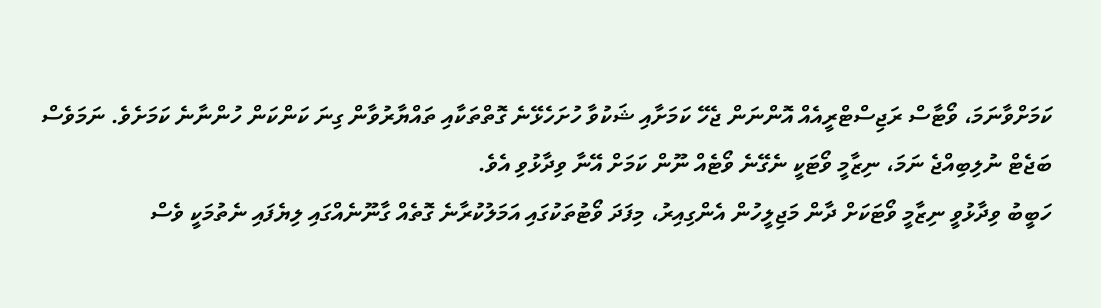ކަމަށްވާނަމަ، ވޯޓާސް ރަޖިސްޓްރީއެއް އޮންނަން ޖެހޭ ކަމަށާއި ޝަކުވާ ހުށަހެޅޭނެ ގޮތްތަކާއި ތައްޔާރުވާން ގިނަ ކަންކަން ހުންނާނެ ކަމަށެވެ. ނަމަވެސް ބަޖެޓް ނުލިބިއްޖެ ނަމަ، ނިޒާމީ ވޯޓަކީ ނެގޭނެ ވޯޓެއް ނޫން ކަމަށް އޭނާ ވިދާޅުވި އެވެ.
ހަބީބު ވިދާޅުވީ ނިޒާމީ ވޯޓަކަށް ދާން މަޖިލީހުން އެންގިއިރު، މިފަދަ ވޯޓުތަކުގައި އަމަލުކުރާނެ ގޮތެއް ގާނޫނެއްގައި ލިޔެފައި ނެތުމަކީ ވެސް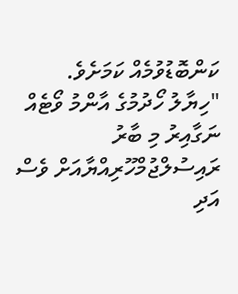ކަންބޮޑުވުމެއް ކަމަށެވެ.
"ހިޔާލު ހޯދުމުގެ އާންމު ވޯޓެއް ނަގާއިރު މި ބާރު ރައިސުލްޖުމްހޫރިއްޔާއަށް ވެސް އަދި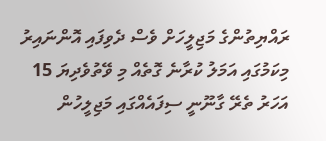ރައްޔިތުންގެ މަޖިލީހަށް ވެސް ދެވިފައި އޮންނައިރު މިކަމުގައި އަމަލު ކުރާނެ ގޮތެއް މި ވޭތުވެދިޔަ 15 އަހަރު ތެރޭ ގާނޫނީ ސިފައެއްގައި މަޖިލީހުން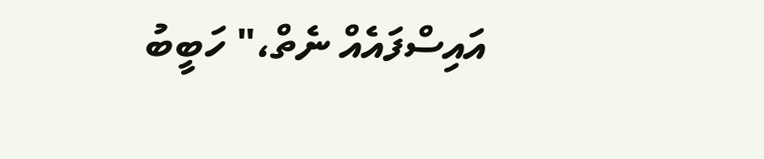އައިސްފައެއް ނެތް،" ހަބީބު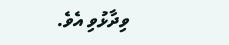ވިދާޅުވި އެވެ.